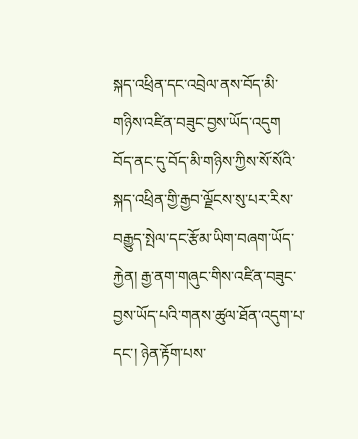སྐད་འཕྲིན་དང་འབྲེལ་ནས་བོད་མི་གཉིས་འཛིན་བཟུང་བྱས་ཡོད་འདུག
བོད་ནང་དུ་བོད་མི་གཉིས་ཀྱིས་སོ་སོའི་སྐད་འཕྲིན་གྱི་རྒྱབ་ལྗོངས་སུ་པར་རིས་བརྒྱུད་སྤེལ་དང་རྩོམ་ཡིག་བཞག་ཡོད་རྐྱེན། རྒྱ་ནག་གཞུང་གིས་འཛིན་བཟུང་བྱས་ཡོད་པའི་གནས་ཚུལ་ཐོན་འདུག་པ་དང་། ཉེན་རྟོག་པས་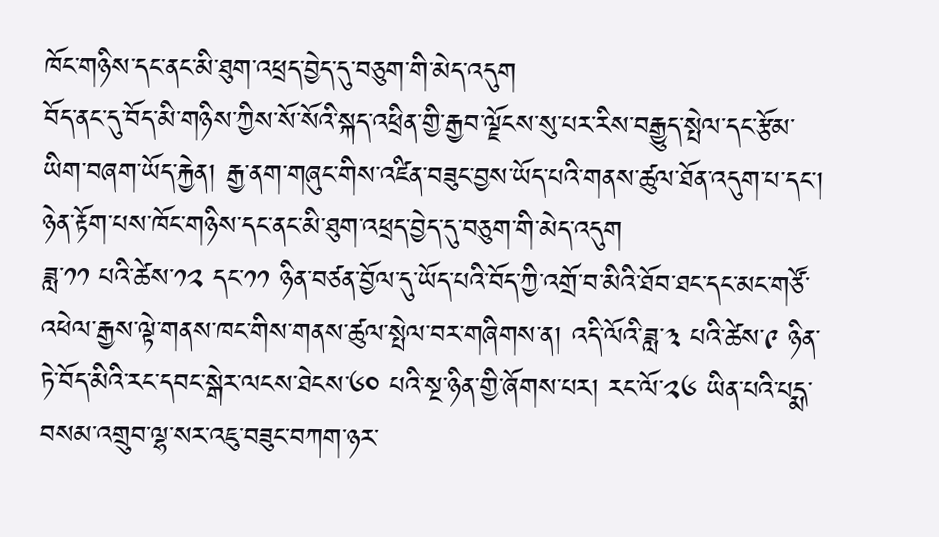ཁོང་གཉིས་དང་ནང་མི་ཐུག་འཕྲད་བྱེད་དུ་བཅུག་གི་མེད་འདུག
བོད་ནང་དུ་བོད་མི་གཉིས་ཀྱིས་སོ་སོའི་སྐད་འཕྲིན་གྱི་རྒྱབ་ལྗོངས་སུ་པར་རིས་བརྒྱུད་སྤེལ་དང་རྩོམ་ཡིག་བཞག་ཡོད་རྐྱེན། རྒྱ་ནག་གཞུང་གིས་འཛིན་བཟུང་བྱས་ཡོད་པའི་གནས་ཚུལ་ཐོན་འདུག་པ་དང་། ཉེན་རྟོག་པས་ཁོང་གཉིས་དང་ནང་མི་ཐུག་འཕྲད་བྱེད་དུ་བཅུག་གི་མེད་འདུག
ཟླ་༡༡ པའི་ཚེས་༡༢ དང་༡༡ ཉིན་བཙན་བྱོལ་དུ་ཡོད་པའི་བོད་ཀྱི་འགྲོ་བ་མིའི་ཐོབ་ཐང་དང་མང་གཙོ་འཕེལ་རྒྱས་ལྟེ་གནས་ཁང་གིས་གནས་ཚུལ་སྤེལ་བར་གཞིགས་ན། འདི་ལོའི་ཟླ་༣ པའི་ཚེས་༩ ཉིན་ཏེ་བོད་མིའི་རང་དབང་སྒེར་ལངས་ཐེངས་༦༠ པའི་སྔ་ཉིན་གྱི་ཞོགས་པར། རང་ལོ་༢༦ ཡིན་པའི་པདྨ་བསམ་འགྲུབ་ལྷ་སར་འཇུ་བཟུང་བཀག་ཉར་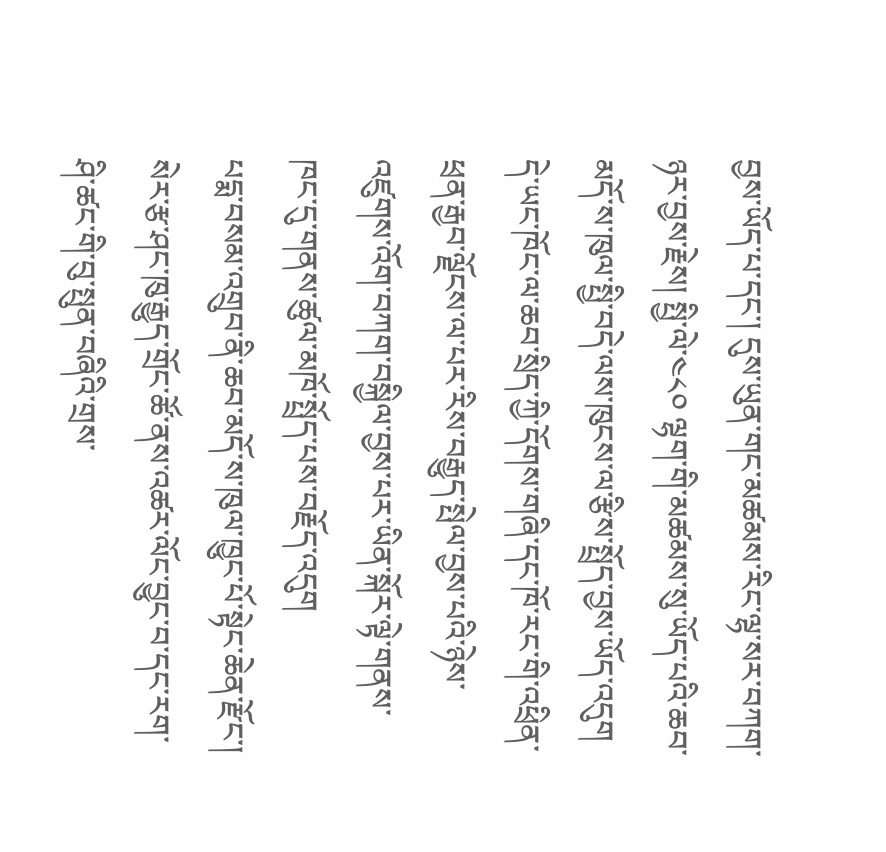བྱས་ཡོད་པ་དང་། དུས་ཡུན་གང་མཚམས་རིང་ལྷ་སར་བཀག་ཉར་བྱས་རྗེས། སྤྱི་ལེ་༤༨༠ ལྷག་གི་མཚམས་སུ་ཡོད་པའི་ཆབ་མདོ་ས་ཁུལ་སྤྱི་བདེ་ལས་ཁུངས་ལ་རྩིས་སྤྲོད་བྱས་ཡོད་འདུག དེ་ཡང་ཁོང་ལ་ཆབ་སྲིད་ཀྱི་དོགས་གཞི་དང་ཁོ་རང་གི་འཕྲིན་ཕྲན་རྒྱབ་ལྗོངས་ལ་པར་རིས་བརྒྱུད་སྤེལ་བྱས་པའི་ཉེས་འཛུགས་འོག་བཀག་བསྐྱིལ་བྱས་པར་ཡིན་སྐོར་ལྟེ་གནས་ཁང་དུ་གནས་ཚུལ་མཁོ་སྤྲོད་པས་བརྗོད་འདུག
པདྨ་བསམ་འགྲུབ་ནི་ཆབ་མདོ་ས་ཁུལ་ཁྱུང་པོ་སྟེང་ཆེན་རྫོང་། སེར་རྩ་ཤང་ཁུ་རྒྱུད་གྲོང་ཚོ་ནས་འཚར་ལོང་བྱུང་བ་དང་ཪག་ཤི་ཚང་གི་བུ་སྤུན་བཞིའི་གྲས་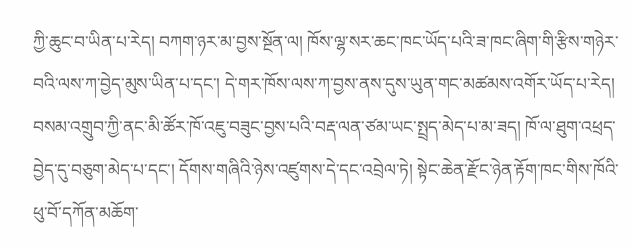ཀྱི་ཆུང་བ་ཡིན་པ་རེད། བཀག་ཉར་མ་བྱས་སྔོན་ལ། ཁོས་ལྷ་སར་ཆང་ཁང་ཡོད་པའི་ཟ་ཁང་ཞིག་གི་རྩིས་གཉེར་བའི་ལས་ཀ་བྱེད་མུས་ཡིན་པ་དང་། དེ་གར་ཁོས་ལས་ཀ་བྱས་ནས་དུས་ཡུན་གང་མཚམས་འགོར་ཡོད་པ་རེད། བསམ་འགྲུབ་ཀྱི་ནང་མི་ཚོར་ཁོ་འཇུ་བཟུང་བྱས་པའི་བརྡ་ལན་ཙམ་ཡང་སྤྲད་མེད་པ་མ་ཟད། ཁོ་ལ་ཐུག་འཕྲད་བྱེད་དུ་བཅུག་མེད་པ་དང་། དོགས་གཞིའི་ཉེས་འཛུགས་དེ་དང་འབྲེལ་ཏེ། སྟེང་ཆེན་རྫོང་ཉེན་རྟོག་ཁང་གིས་ཁོའི་ཕུ་བོ་དཀོན་མཆོག་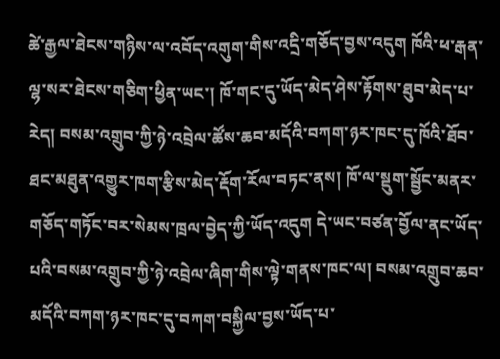ཚེ་རྒྱལ་ཐེངས་གཉིས་ལ་འབོད་འགུག་གིས་འདྲི་གཅོད་བྱས་འདུག ཁོའི་ཕ་རྒན་ལྷ་སར་ཐེངས་གཅིག་ཕྱིན་ཡང་། ཁོ་གང་དུ་ཡོད་མེད་ཤེས་རྟོགས་ཐུབ་མེད་པ་རེད། བསམ་འགྲུབ་ཀྱི་ཉེ་འབྲེལ་ཚོས་ཆབ་མདོའི་བཀག་ཉར་ཁང་དུ་ཁོའི་ཐོབ་ཐང་མཐུན་འགྱུར་ཁག་རྩིས་མེད་རྡོག་རོལ་བཏང་ནས། ཁོ་ལ་སྡུག་སྦྱོང་མནར་གཅོད་གཏོང་བར་སེམས་ཁྲལ་བྱེད་ཀྱི་ཡོད་འདུག དེ་ཡང་བཙན་བྱོལ་ནང་ཡོད་པའི་བསམ་འགྲུབ་ཀྱི་ཉེ་འབྲེལ་ཞིག་གིས་ལྟེ་གནས་ཁང་ལ། བསམ་འགྲུབ་ཆབ་མདོའི་བཀག་ཉར་ཁང་དུ་བཀག་བསྐྱིལ་བྱས་ཡོད་པ་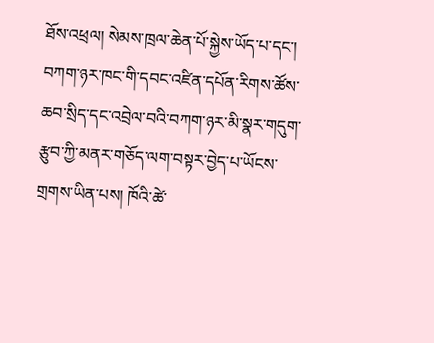ཐོས་འཕྲལ། སེམས་ཁྲལ་ཆེན་པོ་སྐྱེས་ཡོད་པ་དང་། བཀག་ཉར་ཁང་གི་དབང་འཛིན་དཔོན་རིགས་ཚོས་ཆབ་སྲིད་དང་འབྲེལ་བའི་བཀག་ཉར་མི་སྣར་གདུག་རྩུབ་ཀྱི་མནར་གཅོད་ལག་བསྟར་བྱེད་པ་ཡོངས་གྲགས་ཡིན་པས། ཁོའི་ཚེ་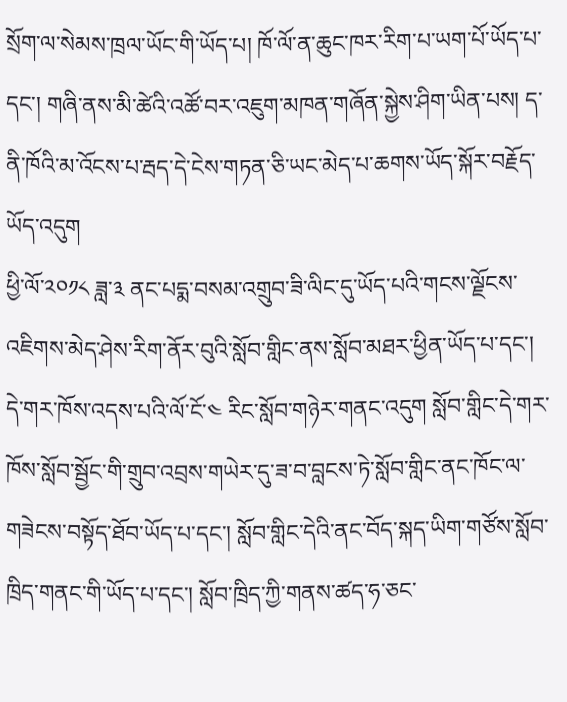སྲོག་ལ་སེམས་ཁྲལ་ཡོང་གི་ཡོད་པ། ཁོ་ལོ་ན་ཆུང་ཁར་རིག་པ་ཡག་པོ་ཡོད་པ་དང་། གཞི་ནས་མི་ཚེའི་འཚོ་བར་འཇུག་མཁན་གཞོན་སྐྱེས་ཤིག་ཡིན་པས། ད་ནི་ཁོའི་མ་འོངས་པ་རྦད་དེ་ངེས་གཏན་ཅི་ཡང་མེད་པ་ཆགས་ཡོད་སྐོར་བརྗོད་ཡོད་འདུག
ཕྱི་ལོ་༢༠༡༨ ཟླ་༣ ནང་པདྨ་བསམ་འགྲུབ་ཟི་ལིང་དུ་ཡོད་པའི་གངས་ལྗོངས་འཇིགས་མེད་ཤེས་རིག་ནོར་བུའི་སློབ་གླིང་ནས་སློབ་མཐར་ཕྱིན་ཡོད་པ་དང་། དེ་གར་ཁོས་འདས་པའི་ལོ་ངོ་༤ རིང་སློབ་གཉེར་གནང་འདུག སློབ་གླིང་དེ་གར་ཁོས་སློབ་སྦྱོང་གི་གྲུབ་འབྲས་གཡེར་དུ་ཟ་བ་བླངས་ཏེ་སློབ་གླིང་ནང་ཁོང་ལ་གཟེངས་བསྟོད་ཐོབ་ཡོད་པ་དང་། སློབ་གླིང་དེའི་ནང་བོད་སྐད་ཡིག་གཙོས་སློབ་ཁྲིད་གནང་གི་ཡོད་པ་དང་། སློབ་ཁྲིད་ཀྱི་གནས་ཚད་ཧ་ཅང་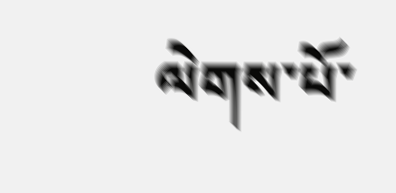ལེགས་པོ་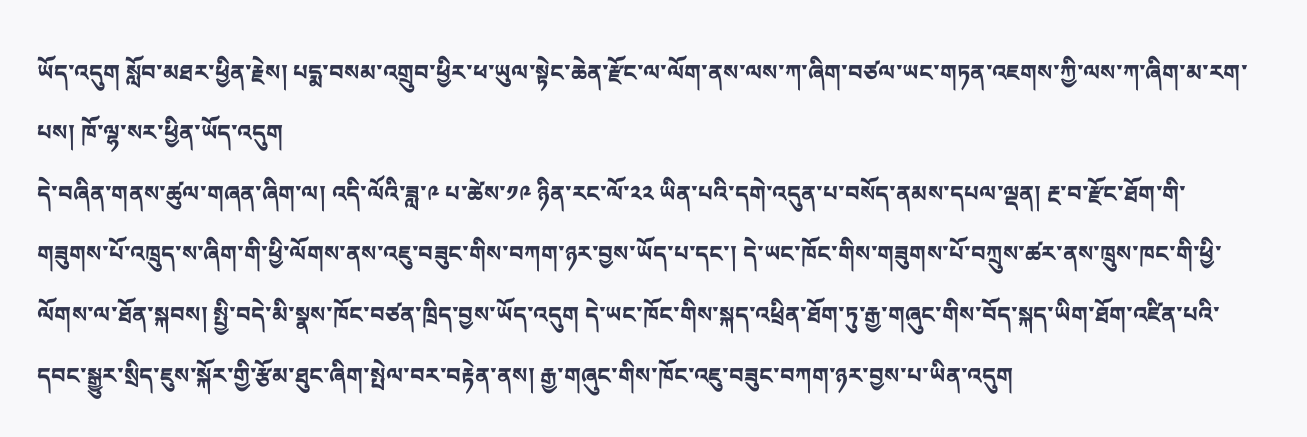ཡོད་འདུག སློབ་མཐར་ཕྱིན་རྗེས། པདྨ་བསམ་འགྲུབ་ཕྱིར་ཕ་ཡུལ་སྟེང་ཆེན་རྫོང་ལ་ལོག་ནས་ལས་ཀ་ཞིག་བཙལ་ཡང་གཏན་འཇགས་ཀྱི་ལས་ཀ་ཞིག་མ་རག་པས། ཁོ་ལྷ་སར་ཕྱིན་ཡོད་འདུག
དེ་བཞིན་གནས་ཚུལ་གཞན་ཞིག་ལ། འདི་ལོའི་ཟླ་༩ པ་ཚེས་༡༩ ཉིན་རང་ལོ་༢༢ ཡིན་པའི་དགེ་འདུན་པ་བསོད་ནམས་དཔལ་ལྡན། རྔ་བ་རྫོང་ཐོག་གི་གཟུགས་པོ་འཁྲུད་ས་ཞིག་གི་ཕྱི་ལོགས་ནས་འཇུ་བཟུང་གིས་བཀག་ཉར་བྱས་ཡོད་པ་དང་། དེ་ཡང་ཁོང་གིས་གཟུགས་པོ་བཀྲུས་ཚར་ནས་ཁྲུས་ཁང་གི་ཕྱི་ལོགས་ལ་ཐོན་སྐབས། སྤྱི་བདེ་མི་སྣས་ཁོང་བཙན་ཁྲིད་བྱས་ཡོད་འདུག དེ་ཡང་ཁོང་གིས་སྐད་འཕྲིན་ཐོག་ཏུ་རྒྱ་གཞུང་གིས་བོད་སྐད་ཡིག་ཐོག་འཛིན་པའི་དབང་སྒྱུར་སྲིད་ཇུས་སྐོར་གྱི་རྩོམ་ཐུང་ཞིག་སྤེལ་བར་བརྟེན་ནས། རྒྱ་གཞུང་གིས་ཁོང་འཇུ་བཟུང་བཀག་ཉར་བྱས་པ་ཡིན་འདུག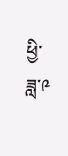ཕྱི་ཟླ་༩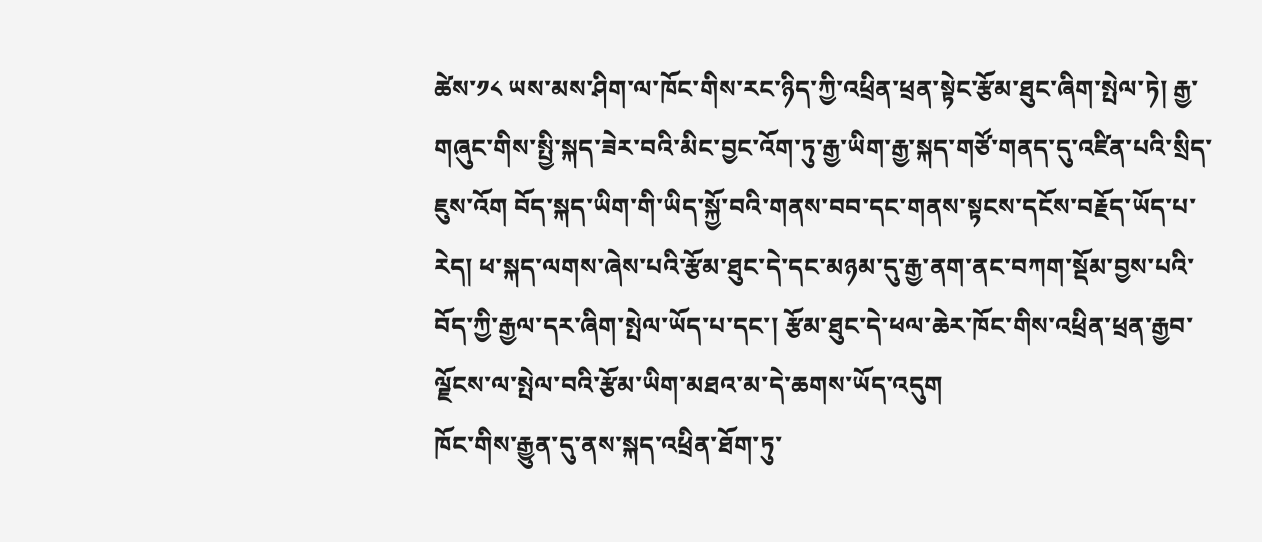ཚེས་༡༨ ཡས་མས་ཤིག་ལ་ཁོང་གིས་རང་ཉིད་ཀྱི་འཕྲིན་ཕྲན་སྟེང་རྩོམ་ཐུང་ཞིག་སྤེལ་ཏེ། རྒྱ་གཞུང་གིས་སྤྱི་སྐད་ཟེར་བའི་མིང་བྱང་འོག་ཏུ་རྒྱ་ཡིག་རྒྱ་སྐད་གཙོ་གནད་དུ་འཛིན་པའི་སྲིད་ཇུས་འོག བོད་སྐད་ཡིག་གི་ཡིད་སྐྱོ་བའི་གནས་བབ་དང་གནས་སྟངས་དངོས་བརྗོད་ཡོད་པ་རེད། ཕ་སྐད་ལགས་ཞེས་པའི་རྩོམ་ཐུང་དེ་དང་མཉམ་དུ་རྒྱ་ནག་ནང་བཀག་སྡོམ་བྱས་པའི་བོད་ཀྱི་རྒྱལ་དར་ཞིག་སྤེལ་ཡོད་པ་དང་། རྩོམ་ཐུང་དེ་ཕལ་ཆེར་ཁོང་གིས་འཕྲིན་ཕྲན་རྒྱབ་ལྗོངས་ལ་སྤེལ་བའི་རྩོམ་ཡིག་མཐའ་མ་དེ་ཆགས་ཡོད་འདུག
ཁོང་གིས་རྒྱུན་དུ་ནས་སྐད་འཕྲིན་ཐོག་ཏུ་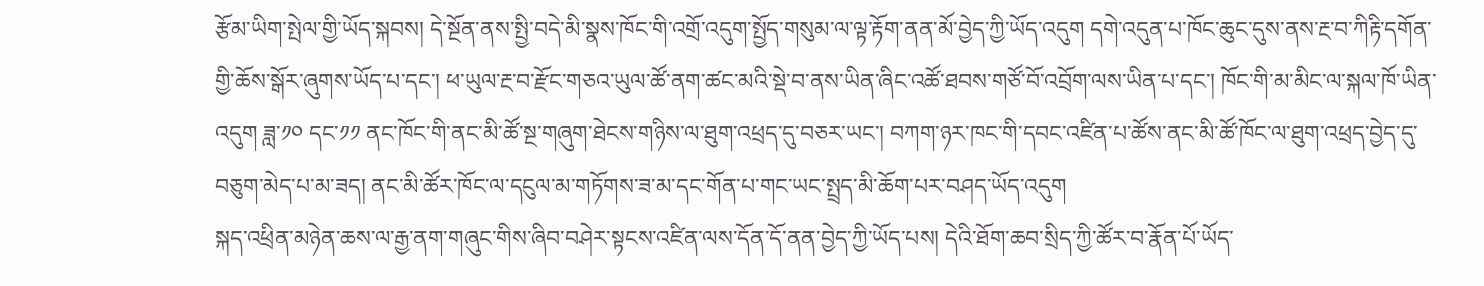རྩོམ་ཡིག་སྤེལ་གྱི་ཡོད་སྐབས། དེ་སྔོན་ནས་སྤྱི་བདེ་མི་སྣས་ཁོང་གི་འགྲོ་འདུག་སྤྱོད་གསུམ་ལ་ལྟ་རྟོག་ནན་མོ་བྱེད་ཀྱི་ཡོད་འདུག དགེ་འདུན་པ་ཁོང་ཆུང་དུས་ནས་རྔ་བ་ཀིརྟི་དགོན་གྱི་ཆོས་སྒོར་ཞུགས་ཡོད་པ་དང་། ཕ་ཡུལ་རྔ་བ་རྫོང་གཅའ་ཡུལ་ཚོ་ནག་ཚང་མའི་སྡེ་བ་ནས་ཡིན་ཞིང་འཚོ་ཐབས་གཙོ་བོ་འབྲོག་ལས་ཡིན་པ་དང་། ཁོང་གི་མ་མིང་ལ་སྐལ་ཁོ་ཡིན་འདུག ཟླ་༡༠ དང་༡༡ ནང་ཁོང་གི་ནང་མི་ཚོ་སྔ་གཞུག་ཐེངས་གཉིས་ལ་ཐུག་འཕྲད་དུ་བཅར་ཡང་། བཀག་ཉར་ཁང་གི་དབང་འཛིན་པ་ཚོས་ནང་མི་ཚོ་ཁོང་ལ་ཐུག་འཕྲད་བྱེད་དུ་བཅུག་མེད་པ་མ་ཟད། ནང་མི་ཚོར་ཁོང་ལ་དངུལ་མ་གཏོགས་ཟ་མ་དང་གོན་པ་གང་ཡང་སྤྲད་མི་ཆོག་པར་བཤད་ཡོད་འདུག
སྐད་འཕྲིན་མཉེན་ཆས་ལ་རྒྱ་ནག་གཞུང་གིས་ཞིབ་བཤེར་སྟངས་འཛིན་ལས་དོན་དོ་ནན་བྱེད་ཀྱི་ཡོད་པས། དེའི་ཐོག་ཆབ་སྲིད་ཀྱི་ཚོར་བ་རྣོན་པོ་ཡོད་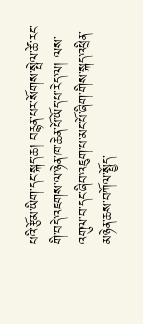པའི་རྩོམ་ཡིག་དང་སྐད་ཆ། བརྙན་པར་སོགས་སྤེལ་ཚེ་རང་གི་བདེ་འཇགས་ལ་ཉེན་ཁ་ཆེན་པོ་ཡོད་པ་རེད་ལ། ལས་འགུལ་བ་དང་ཞིབ་འཇུག་པ་མང་པོ་ཞིག་གིས་སྐད་འཕྲིན་མཉེན་ཆས་བཀོལ་སྤྱོད་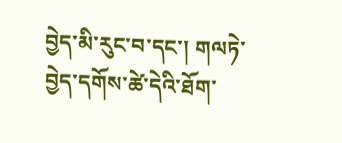བྱེད་མི་རུང་བ་དང་། གལཏེ་བྱེད་དགོས་ཚེ་དེའི་ཐོག་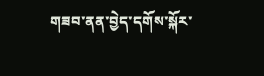གཟབ་ནན་བྱེད་དགོས་སྐོར་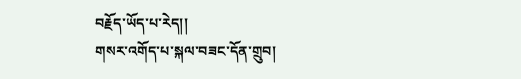བརྗོད་ཡོད་པ་རེད།།
གསར་འགོད་པ་སྐལ་བཟང་དོན་གྲུབ།